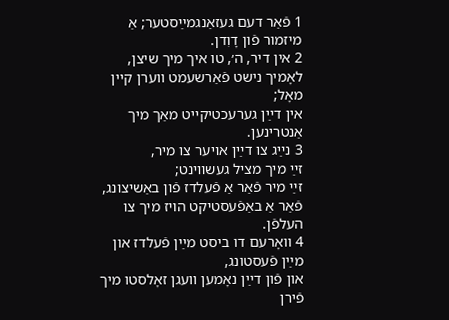1 פֿאַר דעם געזאַנגמײַסטער; אַ מיזמור פֿון דָוִדן.
2 אין דיר, ה׳, טו איך מיך שיצן,
לאָמיך נישט פֿאַרשעמט װערן קײן מאָל;
אין דײַן גערעכטיקײט מאַך מיך אַנטרינען.
3 נײַג צו דײַן אױער צו מיר,
זײַ מיך מציל געשװינט;
זײַ מיר פֿאַר אַ פֿעלדז פֿון באַשיצונג,
פֿאַר אַ באַפֿעסטיקט הױז מיך צו העלפֿן.
4 װאָרעם דו ביסט מײַן פֿעלדז און מײַן פֿעסטונג,
און פֿון דײַן נאָמען װעגן זאָלסטו מיך פֿירן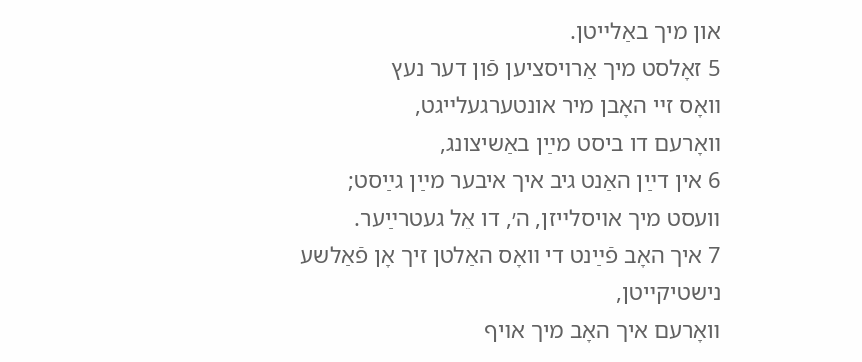און מיך באַלײטן.
5 זאָלסט מיך אַרױסציען פֿון דער נעץ
װאָס זײ האָבן מיר אונטערגעלײגט,
װאָרעם דו ביסט מײַן באַשיצונג,
6 אין דײַן האַנט גיב איך איבער מײַן גײַסט;
װעסט מיך אױסלײזן, ה׳, דו אֵל געטרײַער.
7 איך האָב פֿײַנט די װאָס האַלטן זיך אָן פֿאַלשע נישטיקײטן,
װאָרעם איך האָב מיך אױף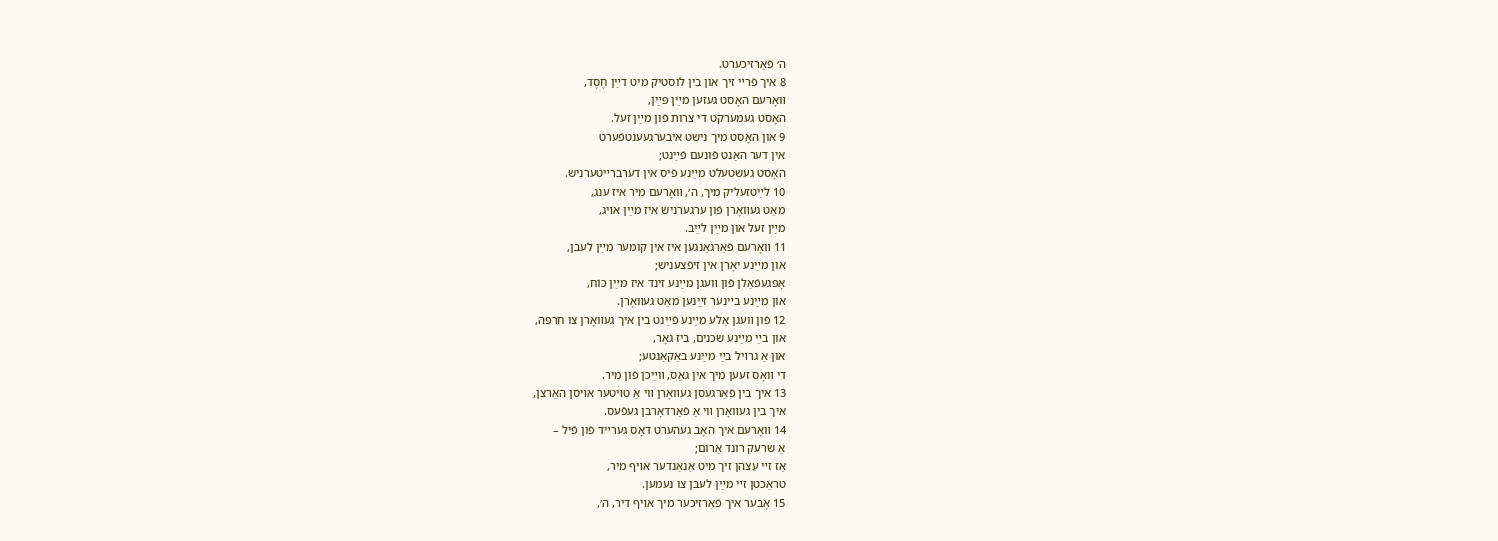ה׳ פֿאַרזיכערט.
8 איך פֿרײ זיך און בין לוסטיק מיט דײַן חֶסֶד,
װאָרעם האָסט געזען מײַן פּײַן,
האָסט געמערקט די צרות פֿון מײַן זעל.
9 און האָסט מיך נישט איבערגעענטפֿערט
אין דער האַנט פֿונעם פֿײַנט;
האָסט געשטעלט מײַנע פֿיס אין דערברײטערניש.
10 לײַטזעליק מיך, ה׳, װאָרעם מיר איז ענג,
מאַט געװאָרן פֿון ערגערניש איז מײַן אױג,
מײַן זעל און מײַן לײַב.
11 װאָרעם פֿאַרגאַנגען איז אין קומער מײַן לעבן,
און מײַנע יאָרן אין זיפֿצעניש;
אָפּגעפֿאַלן פֿון װעגן מײַנע זינד איז מײַן כּוֹח,
און מײַנע בײנער זײַנען מאַט געװאָרן.
12 פֿון װעגן אַלע מײַנע פֿײַנט בין איך געװאָרן צו חרפּה,
און בײַ מײַנע שכנים, ביז גאָר,
און אַ גרױל בײַ מײַנע באַקאַנטע;
די װאָס זעען מיך אין גאַס, װײַכן פֿון מיר.
13 איך בין פֿאַרגעסן געװאָרן װי אַ טױטער אױסן האַרצן,
איך בין געװאָרן װי אַ פֿאַרדאָרבן געפֿעס.
14 װאָרעם איך האָב געהערט דאָס גערײד פֿון פֿיל –
אַ שרעק רונד אַרום;
אַז זײ עֵצהן זיך מיט אַנאַנדער אױף מיר,
טראַכטן זײ מײַן לעבן צו נעמען.
15 אָבער איך פֿאַרזיכער מיך אױף דיר, ה׳,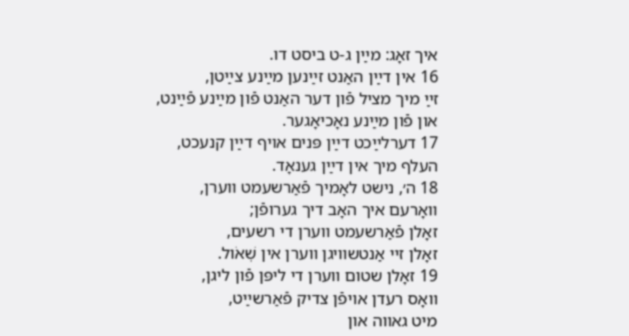איך זאָג: מײַן ג-ט ביסט דו.
16 אין דײַן האַנט זײַנען מײַנע צײַטן,
זײַ מיך מציל פֿון דער האַנט פֿון מײַנע פֿײַנט,
און פֿון מײַנע נאָכיאָגער.
17 דערלײַכט דײַן פּנים אױף דײַן קנעכט,
העלף מיך אין דײַן גענאָד.
18 ה׳, נישט לאָמיך פֿאַרשעמט װערן,
װאָרעם איך האָב דיך גערופֿן;
זאָלן פֿאַרשעמט װערן די רשעים,
זאָלן זײ אַנטשװיגן װערן אין שְׁאֹול.
19 זאָלן שטום װערן די ליפּן פֿון ליגן,
װאָס רעדן אױפֿן צדיק פֿאַרשײַט,
מיט גאװה און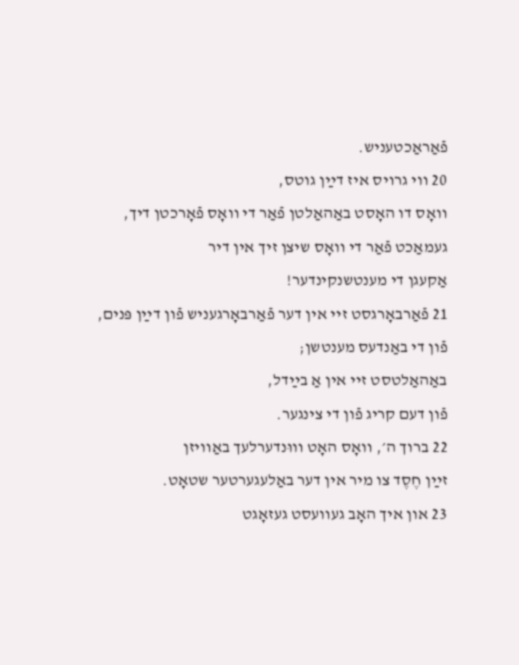פֿאַראַכטעניש.
20 װי גרױס איז דײַן גוטס,
װאָס דו האָסט באַהאַלטן פֿאַר די װאָס פֿאָרכטן דיך,
געמאַכט פֿאַר די װאָס שיצן זיך אין דיר
אַקעגן די מענטשנקינדער!
21 פֿאַרבאָרגסט זײ אין דער פֿאַרבאָרגעניש פֿון דײַן פּנים,
פֿון די באַנדעס מענטשן;
באַהאַלטסט זײ אין אַ בײַדל,
פֿון דעם קריג פֿון די צינגער.
22 ברוך ה׳, װאָס האָט װוּנדערלעך באַװיזן
זײַן חֶסֶד צו מיר אין דער באַלעגערטער שטאָט.
23 און איך האָב געװעסט געזאָגט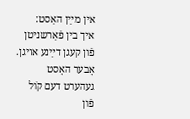אין מײַן האַסט:
איך בין פֿאַרשניטן פֿון קעגן דײַנע אױגן.
אָבער האָסט געהערט דעם קֹול פֿון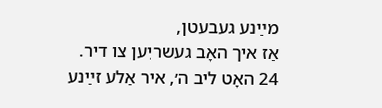מײַנע געבעטן,
אַז איך האָב געשריִען צו דיר.
24 האָט ליב ה׳, איר אַלע זײַנע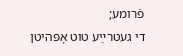פֿרומע;
די געטרײַע טוט אָפּהיטן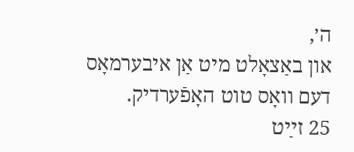ה׳,
און באַצאָלט מיט אַן איבערמאָס דעם װאָס טוט האָפֿערדיק.
25 זײַט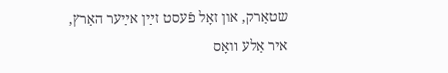שטאַרק, און זאָל פֿעסט זײַן אײַער האַרץ,
איר אַלע װאָס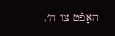האָפֿט צו ה׳.